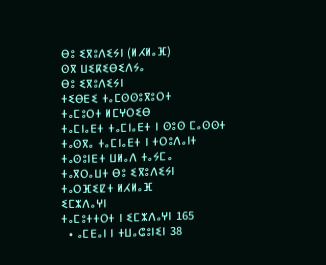ⴱⵓ ⵉⴳⵓⴷⵉⵢⵏ (ⵍⵃⵍⴰⴼ)
ⵙⴳ ⵡⵉⴽⵉⴱⵉⴷⵢⴰ
ⴱⵓ ⵉⴳⵓⴷⵉⵢⵏ
ⵜⵉⴱⴹⵉ ⵜⴰⵎⵙⵙⵓⴳⵓⵔⵜ
ⵜⴰⵎⵓⵔⵜ ⵍⵎⵖⵔⵉⴱ
ⵜⴰⵎⵏⴰⴹⵜ ⵜⴰⵎⵏⴰⴹⵜ ⵏ ⵙⵓⵙ ⵎⴰⵙⵙⵜ
ⵜⴰⵙⴳⴰ ⵜⴰⵎⵏⴰⴹⵜ ⵏ ⵜⵔⵓⴷⴰⵏⵜ
ⵜⴰⵙⵓⵏⴹⵜ ⵡⵍⴰⴷ ⵜⴰⵢⵎⴰ
ⵜⴰⴳⵔⴰⵡⵜ ⴱⵓ ⵉⴳⵓⴷⵉⵢⵏ
ⵜⴰⵔⴼⵉⵇⵜ ⵍⵃⵍⴰⴼ
ⵉⵎⵣⴷⴰⵖⵏ
ⵜⴰⵎⵓⵜⵜⵔⵜ ⵏ ⵉⵎⵣⴷⴰⵖⵏ 165
  • ⴰⵎⴹⴰⵏ ⵏ ⵜⵡⴰⵛⵓⵏⵉⵏ 38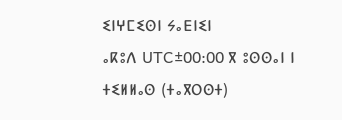ⵉⵏⵖⵎⵉⵙⵏ ⵢⴰⴹⵏⵉⵏ
ⴰⴽⵓⴷ UTC±00:00 ⴳ ⵓⵙⵙⴰⵏ ⵏ ⵜⵉⵍⵍⴰⵙ (ⵜⴰⴳⵔⵙⵜ)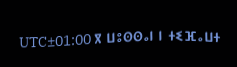UTC±01:00 ⴳ ⵡⵓⵙⵙⴰⵏ ⵏ ⵜⵉⴼⴰⵡⵜ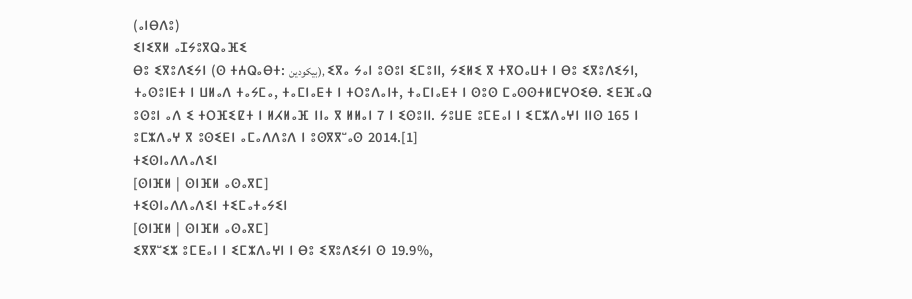(ⴰⵏⴱⴷⵓ)
ⵉⵏⵉⴳⵍ ⴰⵊⵢⵓⴳⵕⴰⴼⵉ
ⴱⵓ ⵉⴳⵓⴷⵉⵢⵏ (ⵙ ⵜⵄⵕⴰⴱⵜ: بيكودين), ⵉⴳⴰ ⵢⴰⵏ ⵓⵙⵓⵏ ⵉⵎⵓⵏⵏ, ⵢⵉⵍⵉ ⴳ ⵜⴳⵔⴰⵡⵜ ⵏ ⴱⵓ ⵉⴳⵓⴷⵉⵢⵏ, ⵜⴰⵙⵓⵏⴹⵜ ⵏ ⵡⵍⴰⴷ ⵜⴰⵢⵎⴰ, ⵜⴰⵎⵏⴰⴹⵜ ⵏ ⵜⵔⵓⴷⴰⵏⵜ, ⵜⴰⵎⵏⴰⴹⵜ ⵏ ⵙⵓⵙ ⵎⴰⵙⵙⵜⵍⵎⵖⵔⵉⴱ. ⵉⴹⴼⴰⵕ ⵓⵙⵓⵏ ⴰⴷ ⵉ ⵜⵔⴼⵉⵇⵜ ⵏ ⵍⵃⵍⴰⴼ ⵏⵏⴰ ⴳ ⵍⵍⴰⵏ 7 ⵏ ⵉⵙⵓⵏⵏ. ⵢⵓⵡⴹ ⵓⵎⴹⴰⵏ ⵏ ⵉⵎⵣⴷⴰⵖⵏ ⵏⵏⵙ 165 ⵏ ⵓⵎⵣⴷⴰⵖ ⴳ ⵓⵙⵉⴹⵏ ⴰⵎⴰⴷⴷⵓⴷ ⵏ ⵓⵙⴳⴳⵯⴰⵙ 2014.[1]
ⵜⵉⵙⵏⴰⴷⴷⴰⴷⵉⵏ
[ⵙⵏⴼⵍ | ⵙⵏⴼⵍ ⴰⵙⴰⴳⵎ]
ⵜⵉⵙⵏⴰⴷⴷⴰⴷⵉⵏ ⵜⵉⵎⴰⵜⴰⵢⵉⵏ
[ⵙⵏⴼⵍ | ⵙⵏⴼⵍ ⴰⵙⴰⴳⵎ]
ⵉⴳⴳⵯⵉⵣ ⵓⵎⴹⴰⵏ ⵏ ⵉⵎⵣⴷⴰⵖⵏ ⵏ ⴱⵓ ⵉⴳⵓⴷⵉⵢⵏ ⵙ 19.9%,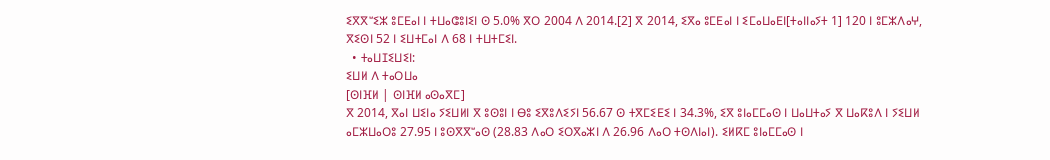ⵉⴳⴳⵯⵉⵣ ⵓⵎⴹⴰⵏ ⵏ ⵜⵡⴰⵛⵓⵏⵉⵏ ⵙ 5.0% ⴳⵔ 2004 ⴷ 2014.[2] ⴳ 2014, ⵉⴳⴰ ⵓⵎⴹⴰⵏ ⵏ ⵉⵎⴰⵡⴰⴹⵏ[ⵜⴰⵏⵏⴰⵢⵜ 1] 120 ⵏ ⵓⵎⵣⴷⴰⵖ, ⴳⵉⵙⵏ 52 ⵏ ⵉⵡⵜⵎⴰⵏ ⴷ 68 ⵏ ⵜⵡⵜⵎⵉⵏ.
  • ⵜⴰⵡⵊⵉⵡⵉⵏ:
ⵉⵡⵍ ⴷ ⵜⴰⵔⵡⴰ
[ⵙⵏⴼⵍ | ⵙⵏⴼⵍ ⴰⵙⴰⴳⵎ]
ⴳ 2014, ⴳⴰⵏ ⵡⵉⵏⴰ ⵢⵉⵡⵍⵏ ⴳ ⵓⵙⵓⵏ ⵏ ⴱⵓ ⵉⴳⵓⴷⵉⵢⵏ 56.67 ⵙ ⵜⴳⵎⵉⴹⵉ ⵏ 34.3%, ⵉⴳ ⵓⵏⴰⵎⵎⴰⵙ ⵏ ⵡⴰⵡⵜⴰⵢ ⴳ ⵡⴰⴽⵓⴷ ⵏ ⵢⵉⵡⵍ ⴰⵎⵣⵡⴰⵔⵓ 27.95 ⵏ ⵓⵙⴳⴳⵯⴰⵙ (28.83 ⴷⴰⵔ ⵉⵔⴳⴰⵣⵏ ⴷ 26.96 ⴷⴰⵔ ⵜⵙⴷⵏⴰⵏ). ⵉⵍⴽⵎ ⵓⵏⴰⵎⵎⴰⵙ ⵏ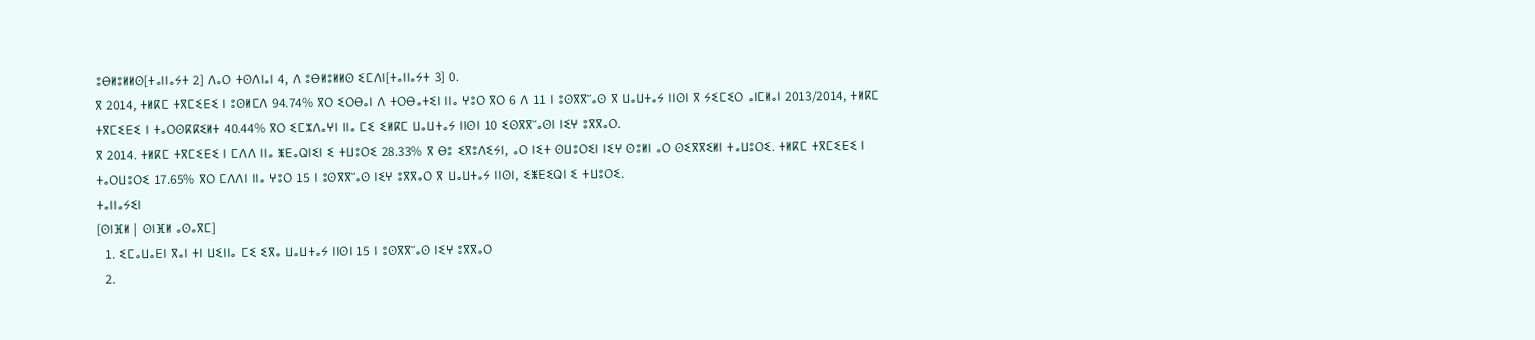ⵓⴱⵍⵓⵍⵍⵙ[ⵜⴰⵏⵏⴰⵢⵜ 2] ⴷⴰⵔ ⵜⵙⴷⵏⴰⵏ 4, ⴷ ⵓⴱⵍⵓⵍⵍⵙ ⵉⵎⴷⵏ[ⵜⴰⵏⵏⴰⵢⵜ 3] 0.
ⴳ 2014, ⵜⵍⴽⵎ ⵜⴳⵎⵉⴹⵉ ⵏ ⵓⵙⵍⵎⴷ 94.74% ⴳⵔ ⵉⵔⴱⴰⵏ ⴷ ⵜⵔⴱⴰⵜⵉⵏ ⵏⵏⴰ ⵖⵓⵔ ⴳⵔ 6 ⴷ 11 ⵏ ⵓⵙⴳⴳⵯⴰⵙ ⴳ ⵡⴰⵡⵜⴰⵢ ⵏⵏⵙⵏ ⴳ ⵢⵉⵎⵉⵔ ⴰⵏⵎⵍⴰⵏ 2013/2014, ⵜⵍⴽⵎ ⵜⴳⵎⵉⴹⵉ ⵏ ⵜⴰⵔⵙⴽⴽⵉⵍⵜ 40.44% ⴳⵔ ⵉⵎⵣⴷⴰⵖⵏ ⵏⵏⴰ ⵎⵉ ⵉⵍⴽⵎ ⵡⴰⵡⵜⴰⵢ ⵏⵏⵙⵏ 10 ⵉⵙⴳⴳⵯⴰⵙⵏ ⵏⵉⵖ ⵓⴳⴳⴰⵔ.
ⴳ 2014. ⵜⵍⴽⵎ ⵜⴳⵎⵉⴹⵉ ⵏ ⵎⴷⴷ ⵏⵏⴰ ⵥⴹⴰⵕⵏⵉⵏ ⵉ ⵜⵡⵓⵔⵉ 28.33% ⴳ ⴱⵓ ⵉⴳⵓⴷⵉⵢⵏ, ⴰⵔ ⵏⵉⵜ ⵙⵡⵓⵔⵉⵏ ⵏⵉⵖ ⵙⵓⵍⵏ ⴰⵔ ⵙⵉⴳⴳⵉⵍⵏ ⵜⴰⵡⵓⵔⵉ. ⵜⵍⴽⵎ ⵜⴳⵎⵉⴹⵉ ⵏ ⵜⴰⵔⵡⵓⵔⵉ 17.65% ⴳⵔ ⵎⴷⴷⵏ ⵏⵏⴰ ⵖⵓⵔ 15 ⵏ ⵓⵙⴳⴳⵯⴰⵙ ⵏⵉⵖ ⵓⴳⴳⴰⵔ ⴳ ⵡⴰⵡⵜⴰⵢ ⵏⵏⵙⵏ, ⵉⵥⴹⵉⵕⵏ ⵉ ⵜⵡⵓⵔⵉ.
ⵜⴰⵏⵏⴰⵢⵉⵏ
[ⵙⵏⴼⵍ | ⵙⵏⴼⵍ ⴰⵙⴰⴳⵎ]
  1. ⵉⵎⴰⵡⴰⴹⵏ ⴳⴰⵏ ⵜⵏ ⵡⵉⵏⵏⴰ ⵎⵉ ⵉⴳⴰ ⵡⴰⵡⵜⴰⵢ ⵏⵏⵙⵏ 15 ⵏ ⵓⵙⴳⴳⵯⴰⵙ ⵏⵉⵖ ⵓⴳⴳⴰⵔ
  2.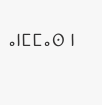ⴰⵏⵎⵎⴰⵙ ⵏ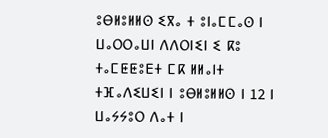ⵓⴱⵍⵓⵍⵍⵙ ⵉⴳⴰ ⵜ ⵓⵏⴰⵎⵎⴰⵙ ⵏ ⵡⴰⵔⵔⴰⵡⵏ ⴷⴷⵔⵏⵉⵏ ⵉ ⴽⵓ ⵜⴰⵎⵟⵟⵓⴹⵜ ⵎⴽ ⵍⵍⴰⵏⵜ ⵜⴼⴰⴷⵉⵡⵉⵏ ⵏ ⵓⴱⵍⵓⵍⵍⵙ ⵏ 12 ⵏ ⵡⴰⵢⵢⵓⵔ ⴷⴰⵜ ⵏ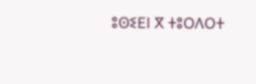ⵓⵙⵉⴹⵏ ⴳ ⵜⵓⵔⴷⵔⵜ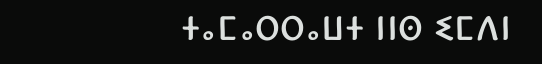ⵜⴰⵎⴰⵔⵔⴰⵡⵜ ⵏⵏⵙ ⵉⵎⴷⵏ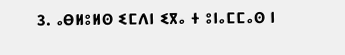3. ⴰⴱⵍⵓⵍⵙ ⵉⵎⴷⵏ ⵉⴳⴰ ⵜ ⵓⵏⴰⵎⵎⴰⵙ ⵏ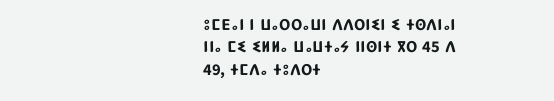ⵓⵎⴹⴰⵏ ⵏ ⵡⴰⵔⵔⴰⵡⵏ ⴷⴷⵔⵏⵉⵏ ⵉ ⵜⵙⴷⵏⴰⵏ ⵏⵏⴰ ⵎⵉ ⵉⵍⵍⴰ ⵡⴰⵡⵜⴰⵢ ⵏⵏⵙⵏⵜ ⴳⵔ 45 ⴷ 49, ⵜⵎⴷⴰ ⵜⵓⴷⵔⵜ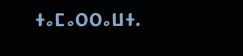ⵜⴰⵎⴰⵔⵔⴰⵡⵜ.